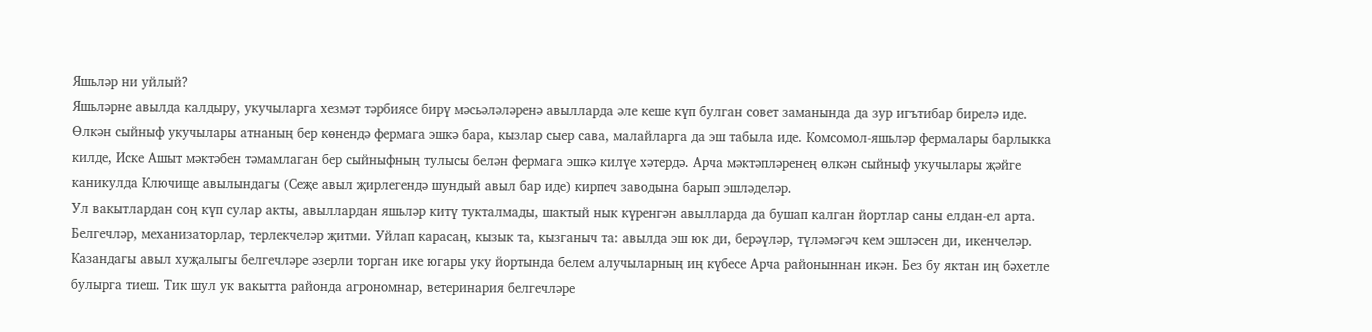Яшьләр ни уйлый?
Яшьләрне авылда калдыру, укучыларга хезмәт тәрбиясе бирү мәсьәләләренә авылларда әле кеше күп булган совет заманында да зур игътибар бирелә иде.
Өлкән сыйныф укучылары атнаның бер көнендә фермага эшкә бара, кызлар сыер сава, малайларга да эш табыла иде. Комсомол-яшьләр фермалары барлыкка килде, Иске Ашыт мәктәбен тәмамлаган бер сыйныфның тулысы белән фермага эшкә килүе хәтердә. Арча мәктәпләренең өлкән сыйныф укучылары җәйге каникулда Ключище авылындагы (Сеҗе авыл җирлегендә шундый авыл бар иде) кирпеч заводына барып эшләделәр.
Ул вакытлардан соң күп сулар акты, авыллардан яшьләр китү тукталмады, шактый нык күренгән авылларда да бушап калган йортлар саны елдан-ел арта. Белгечләр, механизаторлар, терлекчеләр җитми. Уйлап карасаң, кызык та, кызганыч та: авылда эш юк ди, берәүләр, түләмәгәч кем эшләсен ди, икенчеләр.
Казандагы авыл хуҗалыгы белгечләре әзерли торган ике югары уку йортында белем алучыларның иң күбесе Арча районыннан икән. Без бу яктан иң бәхетле булырга тиеш. Тик шул ук вакытта районда агрономнар, ветеринария белгечләре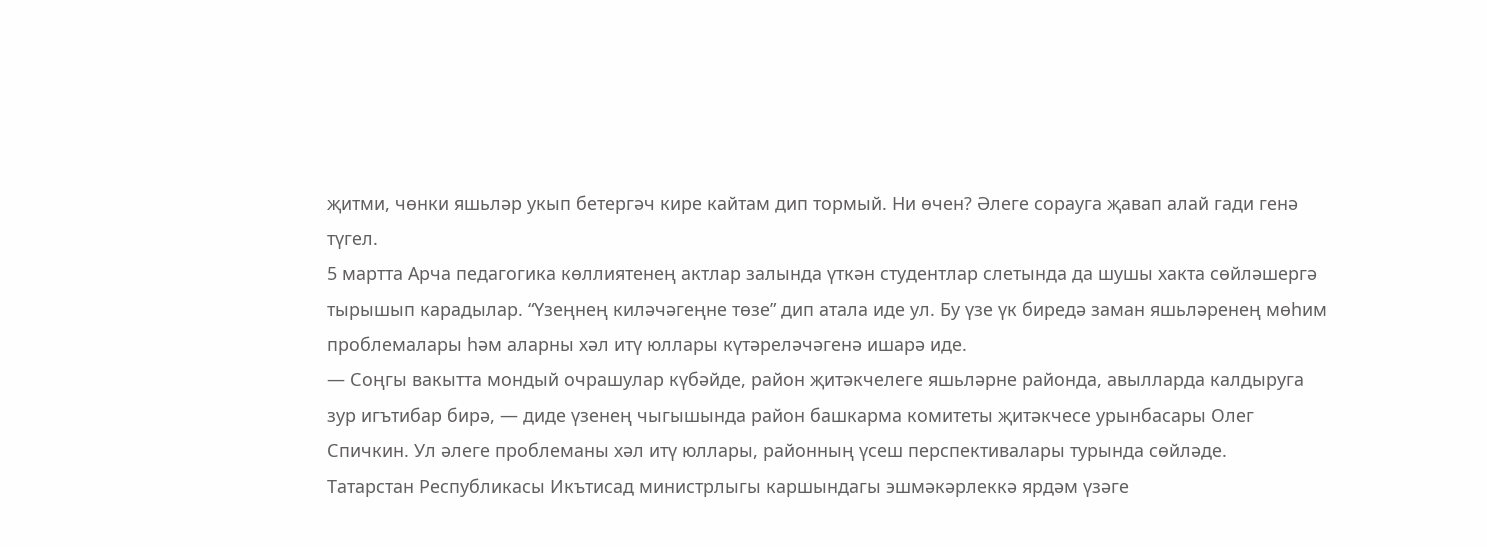җитми, чөнки яшьләр укып бетергәч кире кайтам дип тормый. Ни өчен? Әлеге сорауга җавап алай гади генә түгел.
5 мартта Арча педагогика көллиятенең актлар залында үткән студентлар слетында да шушы хакта сөйләшергә тырышып карадылар. “Үзеңнең киләчәгеңне төзе” дип атала иде ул. Бу үзе үк биредә заман яшьләренең мөһим проблемалары һәм аларны хәл итү юллары күтәреләчәгенә ишарә иде.
— Соңгы вакытта мондый очрашулар күбәйде, район җитәкчелеге яшьләрне районда, авылларда калдыруга зур игътибар бирә, — диде үзенең чыгышында район башкарма комитеты җитәкчесе урынбасары Олег Спичкин. Ул әлеге проблеманы хәл итү юллары, районның үсеш перспективалары турында сөйләде.
Татарстан Республикасы Икътисад министрлыгы каршындагы эшмәкәрлеккә ярдәм үзәге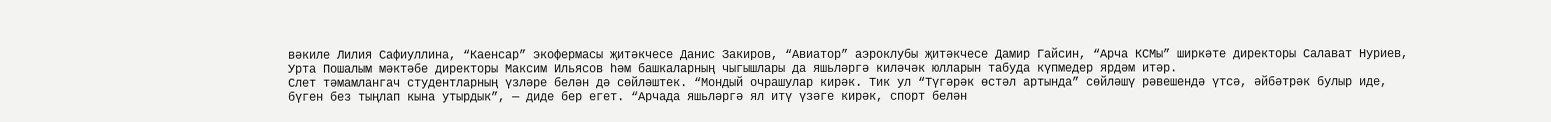вәкиле Лилия Сафиуллина, “Каенсар” экофермасы җитәкчесе Данис Закиров, “Авиатор” аэроклубы җитәкчесе Дамир Гайсин, “Арча КСМы” ширкәте директоры Салават Нуриев, Урта Пошалым мәктәбе директоры Максим Ильясов һәм башкаларның чыгышлары да яшьләргә киләчәк юлларын табуда күпмедер ярдәм итәр.
Слет тәмамлангач студентларның үзләре белән дә сөйләштек. “Мондый очрашулар кирәк. Тик ул “Түгәрәк өстәл артында” сөйләшү рәвешендә үтсә, әйбәтрәк булыр иде, бүген без тыңлап кына утырдык”, — диде бер егет. “Арчада яшьләргә ял итү үзәге кирәк, спорт белән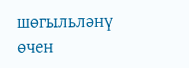шөгыльләнү өчен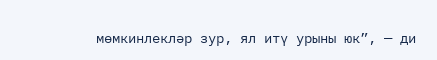мөмкинлекләр зур, ял итү урыны юк”, — ди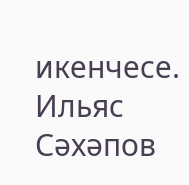икенчесе.
Ильяс Сәхәпов